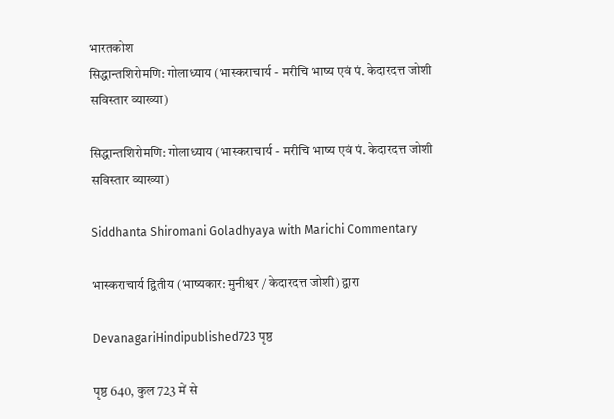भारतकोश
सिद्धान्तशिरोमणि: गोलाध्याय (भास्कराचार्य - मरीचि भाष्य एवं पं. केदारदत्त जोशी सविस्तार व्याख्या)

सिद्धान्तशिरोमणि: गोलाध्याय (भास्कराचार्य - मरीचि भाष्य एवं पं. केदारदत्त जोशी सविस्तार व्याख्या)

Siddhanta Shiromani Goladhyaya with Marichi Commentary

भास्कराचार्य द्वितीय (भाष्यकार: मुनीश्वर / केदारदत्त जोशी) द्वारा

DevanagariHindipublished723 पृष्ठ

पृष्ठ 640, कुल 723 में से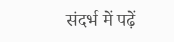संदर्भ में पढ़ें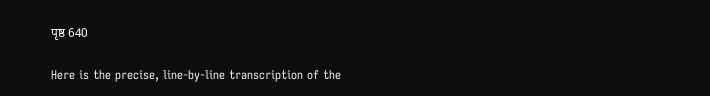पृष्ठ 640

Here is the precise, line-by-line transcription of the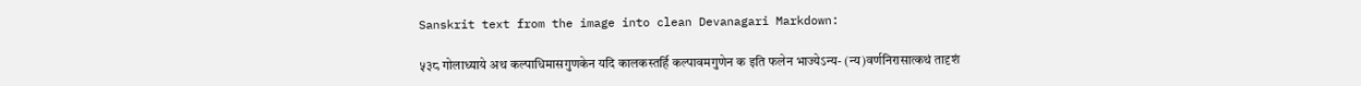Sanskrit text from the image into clean Devanagari Markdown:

५३८ गोलाध्याये अथ कल्पाधिमासगुणकेन यदि कालकस्तर्हि कल्पावमगुणेन क इति फलेन भाज्येऽन्य- (न्य)वर्णनिरासात्कथं तादृशं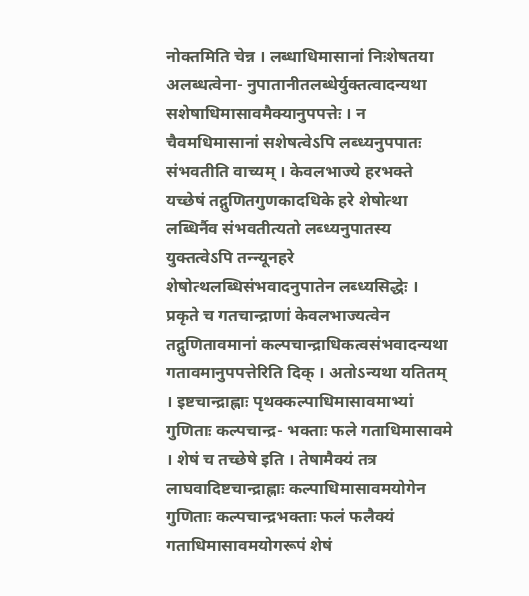नोक्तमिति चेन्न । लब्धाधिमासानां निःशेषतया अलब्धत्वेना- नुपातानीतलब्धेर्युक्तत्वादन्यथा सशेषाधिमासावमैक्यानुपपत्तेः । न चैवमधिमासानां सशेषत्वेऽपि लब्ध्यनुपपातः संभवतीति वाच्यम् । केवलभाज्ये हरभक्ते यच्छेषं तद्गुणितगुणकादधिके हरे शेषोत्था लब्धिर्नैव संभवतीत्यतो लब्ध्यनुपातस्य युक्तत्वेऽपि तन्न्यूनहरे शेषोत्थलब्धिसंभवादनुपातेन लब्ध्यसिद्धेः । प्रकृते च गतचान्द्राणां केवलभाज्यत्वेन तद्गुणितावमानां कल्पचान्द्राधिकत्वसंभवादन्यथा गतावमानुपपत्तेरिति दिक् । अतोऽन्यथा यतितम् । इष्टचान्द्राह्नाः पृथक्कल्पाधिमासावमाभ्यां गुणिताः कल्पचान्द्र- भक्ताः फले गताधिमासावमे । शेषं च तच्छेषे इति । तेषामैक्यं तत्र लाघवादिष्टचान्द्राह्नाः कल्पाधिमासावमयोगेन गुणिताः कल्पचान्द्रभक्ताः फलं फलैक्यं गताधिमासावमयोगरूपं शेषं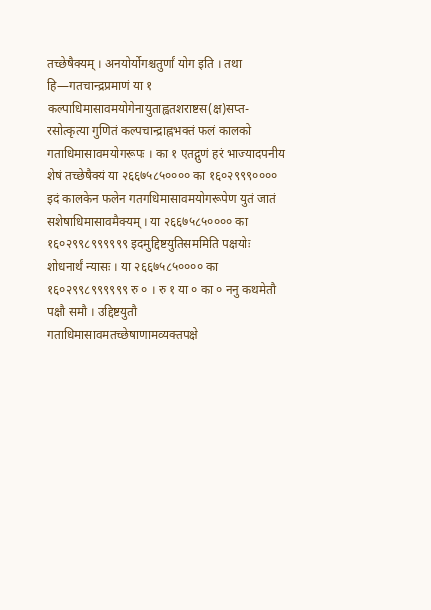तच्छेषैक्यम् । अनयोर्योगश्चतुर्णां योग इति । तथा हि—गतचान्द्रप्रमाणं या १ कल्पाधिमासावमयोगेनायुताह्वतशराष्टस(क्ष)सप्त- रसोत्कृत्या गुणितं कल्पचान्द्राह्नभक्तं फलं कालको गताधिमासावमयोगरूपः । का १ एतद्गुणं हरं भाज्यादपनीय शेषं तच्छेषैक्यं या २६६७५८५०००० का १६०२९९९०००० इदं कालकेन फलेन गतगधिमासावमयोगरूपेण युतं जातं सशेषाधिमासावमैक्यम् । या २६६७५८५०००० का १६०२९९८९९९९९९ इदमुद्दिष्टयुतिसममिति पक्षयोः शोधनार्थं न्यासः । या २६६७५८५०००० का १६०२९९८९९९९९९ रु ० । रु १ या ० का ० ननु कथमेतौ पक्षौ समौ । उद्दिष्टयुतौ गताधिमासावमतच्छेषाणामव्यक्तपक्षे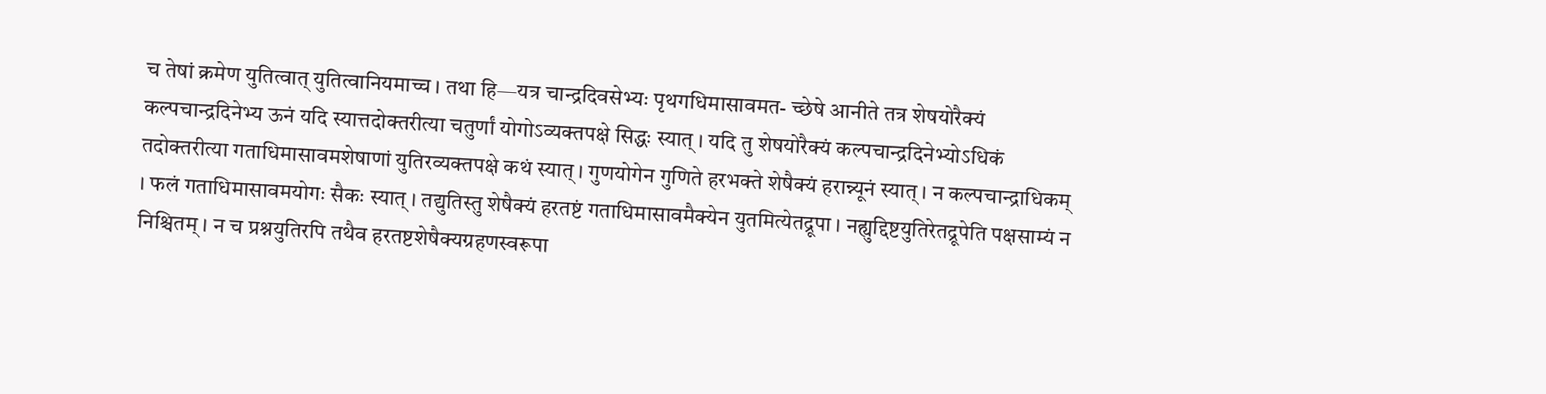च तेषां क्रमेण युतित्वात् युतित्वानियमाच्च । तथा हि—यत्र चान्द्रदिवसेभ्यः पृथगधिमासावमत- च्छेषे आनीते तत्र शेषयोरैक्यं कल्पचान्द्रदिनेभ्य ऊनं यदि स्यात्तदोक्तरीत्या चतुर्णां योगोऽव्यक्तपक्षे सिद्धः स्यात् । यदि तु शेषयोरैक्यं कल्पचान्द्रदिनेभ्योऽधिकं तदोक्तरीत्या गताधिमासावमशेषाणां युतिरव्यक्तपक्षे कथं स्यात् । गुणयोगेन गुणिते हरभक्ते शेषैक्यं हरान्न्यूनं स्यात् । न कल्पचान्द्राधिकम् । फलं गताधिमासावमयोगः सैकः स्यात् । तद्युतिस्तु शेषैक्यं हरतष्टं गताधिमासावमैक्येन युतमित्येतद्रूपा । नह्युद्दिष्टयुतिरेतद्रूपेति पक्षसाम्यं न निश्चितम् । न च प्रश्नयुतिरपि तथैव हरतष्टशेषैक्यग्रहणस्वरूपा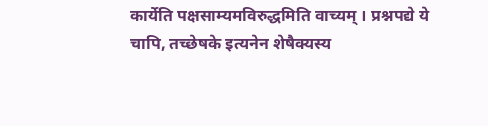कार्येति पक्षसाम्यमविरुद्धमिति वाच्यम् । प्रश्नपद्ये ये चापि, तच्छेषके इत्यनेन शेषैक्यस्य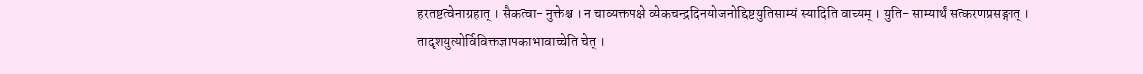हरतष्टत्वेनाग्रहात् । सैकत्वा- नुक्तेश्च । न चाव्यक्तपक्षे व्येकचन्द्रदिनयोजनोद्दिष्टयुतिसाम्यं स्यादिति वाच्यम् । युति- साम्यार्थं सत्करणप्रसङ्गात् । तादृशयुत्योर्विविक्तज्ञापकाभावाच्चेति चेत् ।